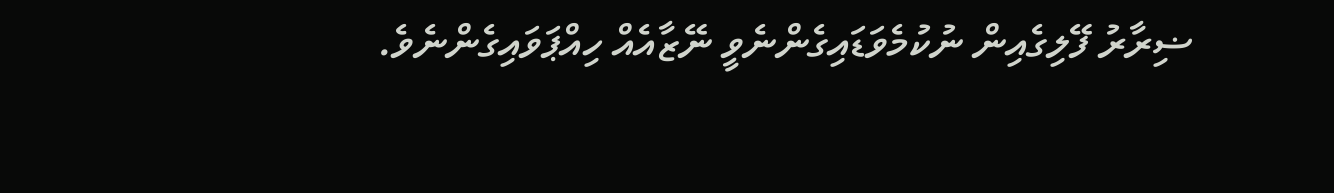ޟިރާރު ފޭލިގެއިން ނުކުމެވަޑައިގެންނެވީ ނޭޒާއެއް ހިއްޕަވައިގެންނެވެ.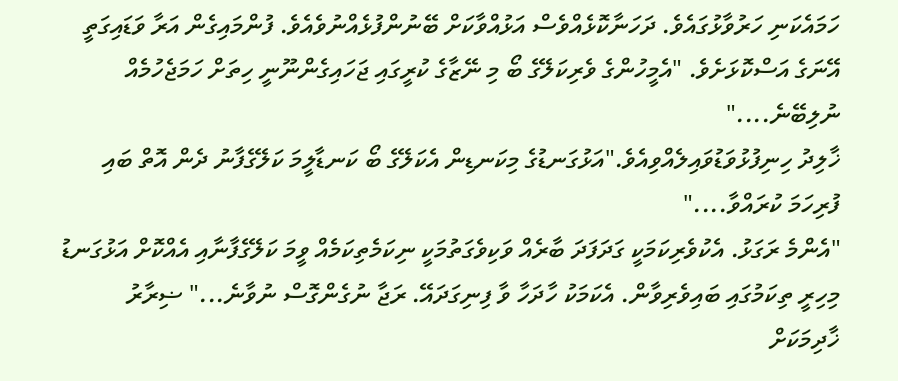ހަމައެކަނި ހަރުވާޅުގައެވެ. ދަހަނާކޮޅެއްވެސް އަޅުއްވާކަށް ބޭނުންފުޅެއްނުވެއެވެ. ފުންމައިގެން އަރާ ވަޑައިގަތީ އޭނަގެ އަސްކޮޅަށެވެ. "އެމީހުންގެ ވެރިކަލޭގެ ބޯ މި ނޭޒާގެ ކުރީގައި ޖަހައިގެންނޫނީ ހިތަށް ހަމަޖެހުމެއް ނުލިބޭނެ...."
ޚާލިދު ހިނިފުޅުވަޑުވައިލެއްވިއެވެ."އަޅުގަނޑުގެ މިކަނޑިން އެކަލޭގެ ބޯ ކަނޑާލީމަ ކަލޭގެފާނު ދެން އޮތް ބައި ފުރިހަމަ ކުރައްވާ...."
"އެންމެ ރަގަޅު. އެކުވެރިކަމަކީ ގަދަފަދަ ބާރެއް ވަކިވެގަތުމަކީ ނިކަމެތިކަމެއް ވީމަ ކަލޭގެފާނާއި އެއްކޮށް އަޅުގަނޑު މިހިރީ ތިކަމުގައި ބައިވެރިވާން. އެކަމަކު ހާދަހާ ވާ ފިނިގަދައޭ. ރަޖާ ނުގެންގޮސް ނުވާނެ..." ޟިރާރު ޚާދިމަކަށް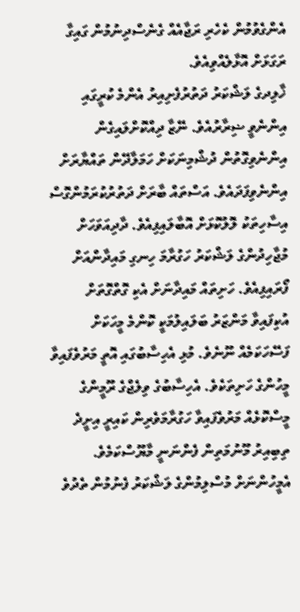އެންގެވުމުން ކެހެރި ރަޖާއެއް ގެނެސްދިނުމުން ގައިގާ ރަގަޅަށް އޮޅާލެއްވިއެވެ.
ޚާލިދގެ ލަޝްކަރު ދަތުރުފެށިއިރު އެންމެ ކުރީގައި އިންނެވީ ޟިރާރުއެވެ. ނޭޒާ ދިއްކޮށްލައިގެން އިންނެވިގޮތުން ދުޝްމިނަކަށް ހަމަލާދޭން ތައްޔާރަށް އިންނެވިފަދައެވެ. އަސްތައް ބާރަށް ދަތުރުކުރަމުންގޮސް އިސާހިތަކު ލޮލުކޮޅަށް އޮބާލައިފިއެވެ. ދާދިއަވަހަށް މުޖާހިދުންގެ ލަޝްކަރު ހަގުރާމަ ހިނގި މައިދާންއަށް ފޯރައިފިއެވެ. ހަށިތައް މައިދާނަށް އެކި ގޮތްގޮތަށް އުކިފައިވާ މަންޒަރު ބަލައިލުމަކީ ކޮންމެ މީހަކަށް ފަސޭހަކަމެއް ނޫނެވެ. މުޅި އެހިސާބުގައި އޮތީ މަރުވެފައިވާ މީހުންގެ ހަށިތަކެވެ. އެހިސާބުގެ ވިލެޖްގެ ރޫމީންގެ މީސްކޮޅެއް މަރުވެފައިވާ ހަގުރާމަވެރިން ކައިރީ އިށީދެ ތިބިއިރު މޫނުމަތިން ފެންނަނީ މާޔޫސްކަމެވެ. އެމީހުންނަށް މުސްލިމުންގެ ލަޝްކަރު ފެނުމުން ތެދުވެ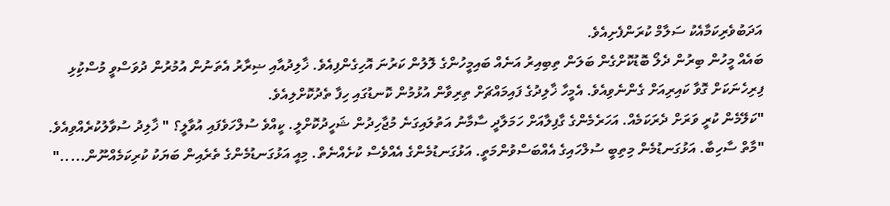އަދަބުވެރިކަމާއެކު ސަލާމް ކުރަންފެށިއެވެ.
ބައެއް މީހުން ބިރުން ދެލޯ ބޮޑުކޮށްގެން ބަލަން ތިބިއިރު އަނެއް ބައިމީހުންގެ ލޮލުން ކަރުނަ އޮހިގެންފިއެވެ. ޚާލިދުއާއި ޟިރާރު އެތަނުން އުމުރުން ދުވަސްވީ މުސްކިުޅި ފިރިހެނަކަށް ގޮވާ ކައިރިއަށް ގެންނެވިއެވެ. އެމީހާ ޚާލިދުގެ ފައިމައްޗަށް ތިރިވާން އުޅުމުން ކޮނޑުގައި ހިފާ ތެދުކޮށްލިއެވެ.
"ކަލޭމެން ކުރީ ވަރަށް ދެރަކަމެއް. އަހަރެމެންގެ ގާފިލާއަށް ހަމަލާދީ ސާމާނު އަތުލައިގަނެ މުޖާހިދުން ޝަހީދުކޮށްލީ. ކީއްވެ ސުލްހަވެފައި އުވާލީ؟ " ޚާލިދު ސުވާލުކުރެއްވިއެވެ.
"މާތް ސާހިބާ. އަޅުގަނޑުމެން މިތިބީ ސުލްހައިގެ އެއްބަސްވުންމަތީ. އަޅުގަނޑުމެންގެ އެއްވެސް ކުށެއްނެތް. މިއީ އަޅުގަނޑުމެންގެ ތެރެއިން ބަޔަކު ކުރިކަމެއްނޫން....."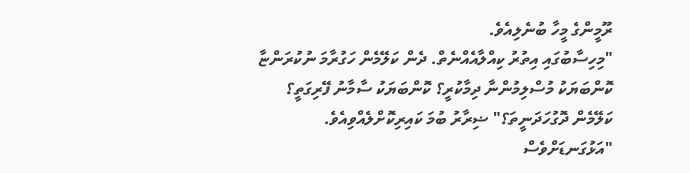ރޫމީންގެ މީހާ ބުނެލިއެވެ.
"މިހިސާބުގައި އިތުރު ކިއްލާއެއްނެތް. ދެން ކަލޭމެން ހަގުރާމަ ނުކުރަންޏާ ކޮންބަޔަކު މުސްލިމުންނާ ދިމާކުރީ؟ ކޮންބަޔަކު ސާމާނު ފޭރިގަތީ؟ ކަލޭމެން ދޮގުހަދަނީތަ؟" ޟިރާރު ބުމަ ކައިރިކޮށްލެއްވިއެވެ.
"އަޅުގަނޑަށްވެސް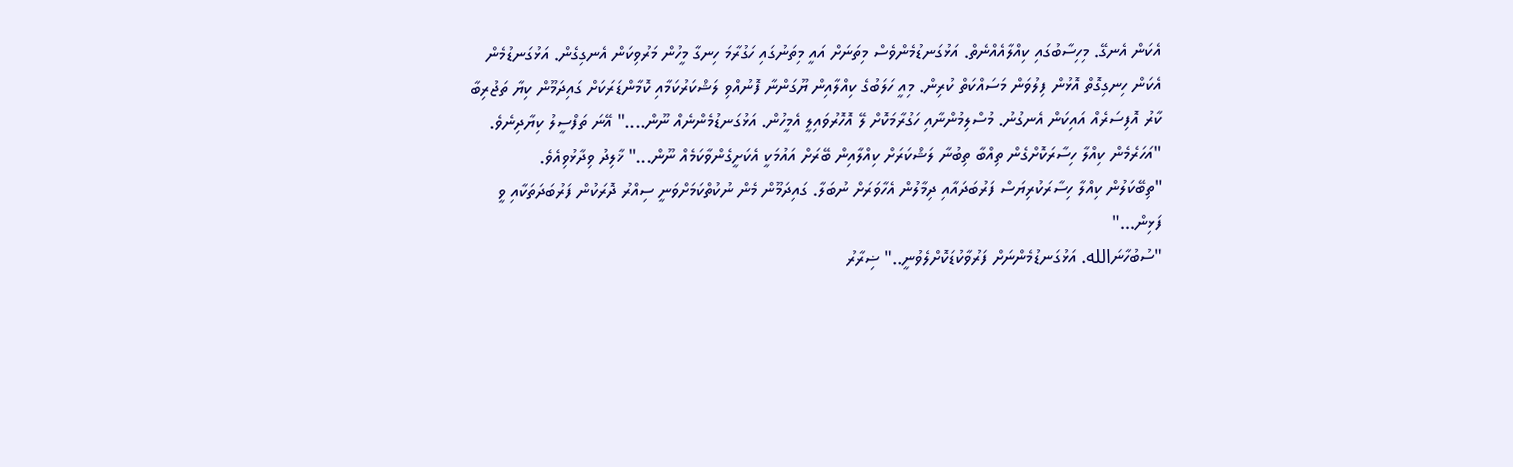އެކަން އެނގޭ. މިހިސާބުގައި ކިއްލާއެއްނެތް. އަޅުގަނޑުމެންވެސް މިތަނަށް އައީ މިތަނުގައި ހަގުރާމަ ހިނގާ މީހުން މަރުވިކަން އެނގިގެން. އަޅުގަނޑުމެން އެކަން ހިނގިގޮތް އޮޅުން ފިލުވަން މަސައްކަތް ކުރިން. މިއީ ހަލަބުގެ ކިއްލާއިން ޔޫގަންނާ ފޮނުއްވި ލަޝްކަރުކަމާއި ކޮމާންޑަރަކަށް ގައިދަމޫން ކިޔާ ތަޖުރިބާ ކާރު އޮފިސަރެއް އައިކަން އެނގުނު. މުސްލިމުންނާއި ހަގުރާމަކޮށް ލޭ އޮހޮރުވައިލީ އެމީހުން. އަޅުގަނޑުމެންނެއް ނޫން...." އޭނަ ތަފްސީލު ކިޔާދިނެވެ.
"އަހަރެމެން ކިއްލާ ހިސާރަކޮށްގެން ތިއްބާ ތިބުނާ ލަޝްކަރަށް ކިއްލާއިން ބޭރަށް އައުމަކީ އެކަށީގެންވާކަމެއް ނޫން..." ޚާލިދު ވިދާޅުވިއެވެ.
"ތިބޭކަލުން ކިއްލާ ހިސާރަކުރިޔަސް ފަރުބަދައާއި ދިމާލުން އެހާވަރަށް ނުބަލާ. ގައިދަމޫން މެން ނުކުތްކަމަށްވަނީ ސިއްރު ދޮރަކުން ފަރުބަދަތަކާއި ވީ ފަޅިން..."
"ސުބުހާނަالله. އަޅުގަނޑުމެންނަށް ފަރުވާކުޑަކޮށްލެވުނީ.." ޟިރާރު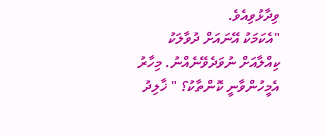ވިދާޅުވިއެވެ.
"އެކަމަކު އޭނައަށް ދުވާލަކު ކިއްލާއަށް ނުވަދެވޭނެއްނު. މިހާރު އެމީހުންވާނީ ކޮންތާކު؟ " ޚާލިދު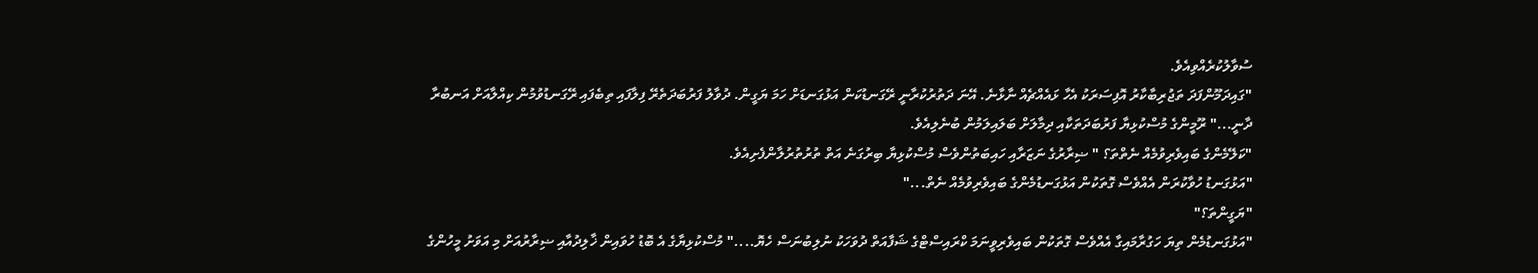ސުވާލުކުރެއްވިއެވެ.
"ގައިދަމޫންފަދަ ތަޖުރިބާކާރު އޮފިސަރަކު އެހާ ޅައެއްޗެއް ނާޅާނެ. އޭނަ ދަތުރުކުރާނީ ރޭގަނޑުކަން އަޅުގަނޑަށް ހަމަ ޔަގީން. ދުވާލު ފަރުބަދަތެރޭ ފިލާފައި ތިބެފައި ރޭގަނޑުވުމުން ކިއްލާއަށް އަނބުރާ ދާނީ..." ރޫމީންގެ މުސްކުޅިޔާ ފަރުބަދަތަކާއި ދިމާލަށް ބަލައިލަމުން ބުނެލިއެވެ.
"ކަލޭމެންގެ ބައިވެރިވުމެއް ނެތްތަ؟ " ޟިރާރުގެ ނަޒަރާއި ހައިބަތުންވެސް މުސްކުޅިޔާ ބިރުގަނެ އަތް ތުރުތުރުލާންފެށިއެވެ.
"އަޅުގަނޑު ހުވާކުރަން އެއްވެސް ގޮތަކުން އަޅުގަނޑުމެންގެ ބައިވެރިވުމެއް ނެތް..."
"ޔަގީންތަ؟"
"އަޅުގަނޑުމެން ތިޔަ ހަގުރާމައިގާ އެއްވެސް ގޮތަކުން ބައިވެރިވީނަމަ ކްރައިސްޓްގެ ޝަފާއަތް ދުވަހަކު ނުލިބުނަސް ހެޔޮ...." މުސްކުޅިޔާގެ އެ ބޮޑު ހުވައިން ޚާލިދުއާއި ޟިރާރުއަށް މި އަވަށު މީހުންގެ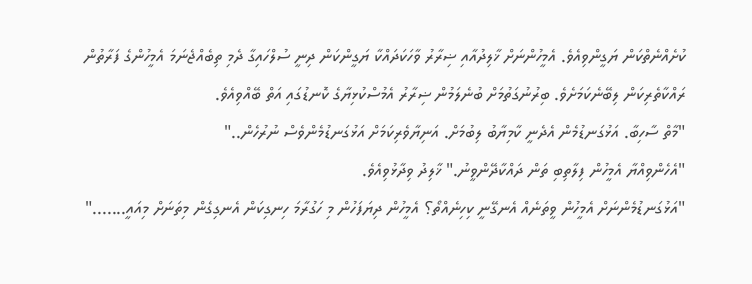ކުށެއްނެތްކަން ޔަގީންވިއެވެ. އެމީހުންނަށް ޚާލިދުއާއި ޟިރާރު ވާހަކަދައްކާ ޔަގީންކަން ދިނީ ސުލްހައިގާ ދެމި ތިބެއްޖެނަމަ އެމީހުންގެ ފަރާތުން ރައްކާތެރިކަން ލިބޭނެކަމަށެވެ. ބިރުނުގަތުމަށް ބުނެލަމުން ޟިރާރު އެމުސްކުޅިޔާގެ ކޮނޑުގައި އަތް ބޭއްވިއެވެ.
"މާތް ސާހިބާ. އަޅުގަނޑުމެން އެދެނީ ކާމިޔާބު ލިބުމަށް. އަނިޔާވެރިކަމަށް އަޅުގަނޑުމެންވެސް ނުރުހެން.."
"އެހެންވިއްޔާ އެމީހުން ފިލާތިބި ތަން ދައްކާދޭންވީނު." ޚާލިދު ވިދާޅުވިއެވެ.
"އަޅުގަނޑުމެންނަށް އެމީހުން ވީތަނެއް އެނގޭނީ ކިހިނެއްތޯ؟ އެމީހުން ދިޔަފަހުން މި ހަގުރާމަ ހިނގިކަން އެނގިގެން މިތަނަށް މިއައީ......."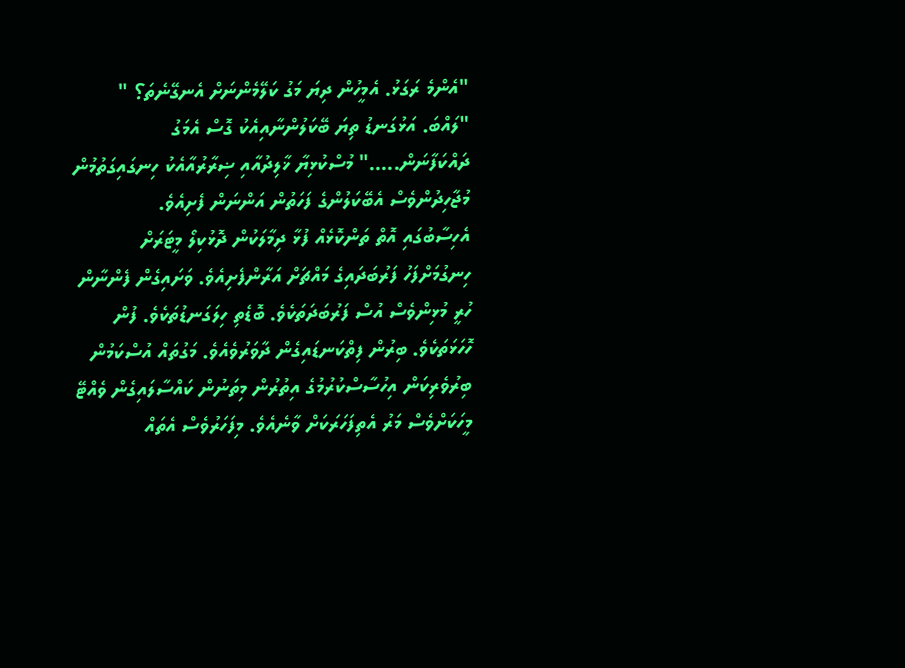"އެންމެ ރަގަޅު. އެމީހުން ދިޔަ މަގު ކަލޭމެންނަށް އެނގޭނެތަ؟ "
"ލައްބަ. އަޅުގަނޑު ތިޔަ ބޭކަލުންނާއިއެކު ގޮސް އެމަގު ދައްކަފާނަން....." މުސްކުޅިޔާ ޚާލިދުއާއި ޟިރާރުއާއެކު ހިނގައިގަތުމުން މުޖާހިދުންވެސް އެބޭކަލުންގެ ފަހަތުން އަންނަން ފެށިއެވެ.
އެހިސާބުގައި އޮތް ތަންކޮޅެއް ފުޅާ ދިމާލަކުން ދޮޅުކިލޯ މީޓަރަށް ހިނގުމަށްފަހު ފަރުބަދައިގެ މައްޗަށް އަރާންފެށިއެވެ. ވަށައިގެން ފެންނާން ހުރީ މުޅިންވެސް އުސް ފަރުބަދަތަކެވެ. ބޮޑެތި ހިލަގަނޑުތަކެވެ. ފުން ހޮހަޅަތަކެވެ. ބިރުން ފިތްކަނޑައިގެން ދާވަރުވެއެވެ. މަގުތައް އުސްކަމުން ބިރުވެރިކަން އިހުސާސްކުރުމުގެ އިތުރުން މިތަނުން ކައްސާލައިގެން ވެއްޓޭ މީހަކަށްވެސް މަރު އެތިފަހަރަކަށް ވާނެއެވެ. މިފަހަރުވެސް އެތައް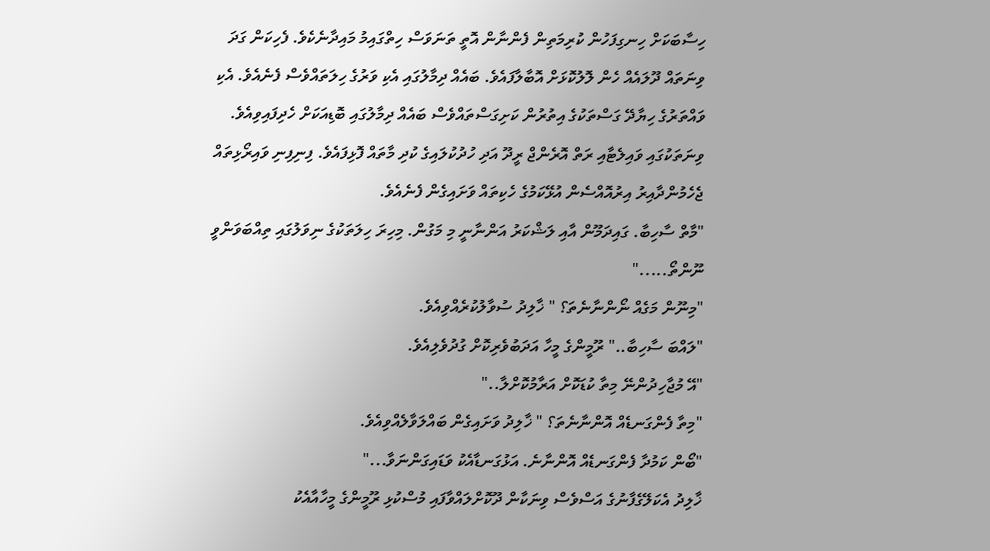ހިސާބަކަށް ހިނގިފަހުން ކުރިމަތިން ފެންނާން އޮތީ ތަނަވަސް ހިތްގައިމު މައިދާނެކެވެ. ފެހިކަން ގަދަ ވިނަތައް ދޫލައެއް ހެން ލޮލުކޮޅަށް އޮބާލާފައެވެ. ބައެއް ދިމާލުގައި އެކި ވަރުގެ ހިލަތައްވެސް ފެނެއެވެ. އެކި ވައްތަރުގެ ހިޔާދޭ ގަސްތަކުގެ އިތުރުން ކަށިގަސްތައްވެސް ބައެއް ދިމާލުގައި ބޮޑިއަކަށް ހެދިފައިވިއެވެ. ވިނަތަކުގައި ވައިލެޓާއި ރަތް އޮރެންޖް ރީދޫ އަދި ހުދުކުލައިގެ ކުދި މާތައް ފޮޅިފައެވެ. ފިނިފިނި ވައިރޯޅިތައް ޖެހެމުންދާއިރު އިރުއޮއްސެން އުޅޭކަމުގެ ހެކިތައް ވަށައިގެން ފެނެއެވެ.
"މާތް ސާހިބާ. ގައިދަމޫން އާއި ލަޝްކަރު އަންނާނީ މި މަގުން. މިހިރަ ހިލަތަކުގެ ނިވަލުގައި ތިއްބަވަންވީ ނޫންތޯ....."
"މިނޫން މަގެއް ނޯންނާނެތަ؟ " ޚާލިދު ސުވާލުކުރެއްވިއެވެ.
"ލައްބަ ސާހިބާ.." ރޫމީންގެ މީހާ އަދަބުވެރިކޮށް ގުދުވެލިއެވެ.
"އޭ މުޖާހިދުންނޭ މިތާ ކުޑަކޮށް އަރާމުކޮށްލާ.."
"މިތާ ފެންގަނޑެއް އޮންނާނެތަ؟ " ޚާލިދު ވަށައިގެން ބައްލަވާލެއްވިއެވެ.
"ބޯން ކަމުދާ ފެންގަނޑެއް އޮންނާނެ. އަޅުގަނޑާއެކު ވަޑައިގަންނަވާ..."
ޚާލިދު އެކަލޭގެފާނުގެ އަސްވެސް ވިނަކާން ދޫކޮށްލައްވާފައި މުސްކުޅި ރޫމީންގެ މީހާއާއެކު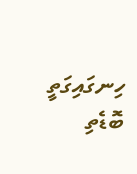ހިނގައިގަތީ ބޮޑެތި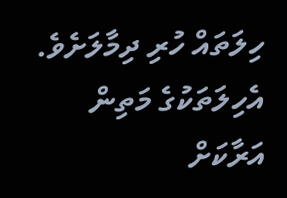ހިލަތައް ހުރި ދިމާލަށެވެ. އެހިލަތަކުގެ މަތިން އަރާކަށް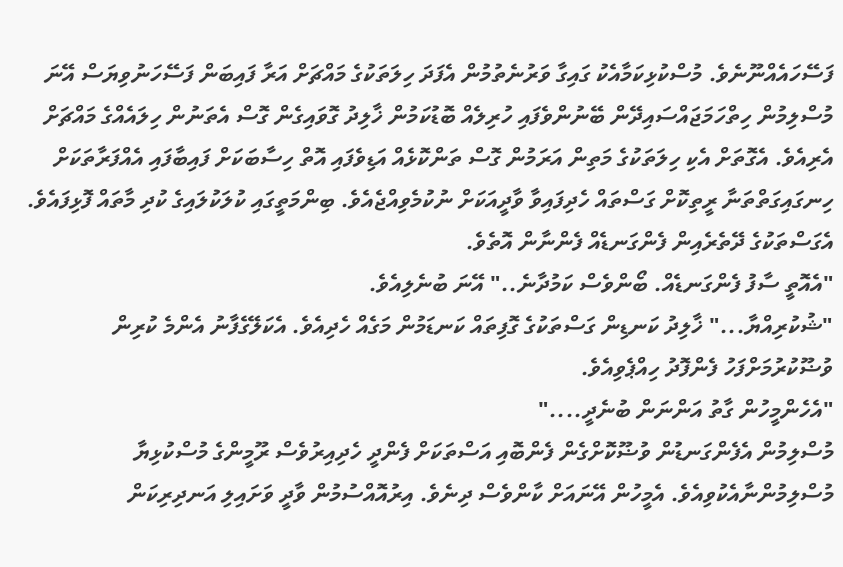ފަސޭހައެއްނޫނެވެ. މުސްކުޅިކަމާއެކު ގައިގާ ވަރުނެތުމުން އެފަދަ ހިލަތަކުގެ މައްޗަށް އަރާ ފައިބަން ފަސޭހަނުވިޔަސް އޭނަ މުސްލިމުން ހިތްހަމަޖައްސައިދޭން ބޭނުންވެފައި ހުރިލެއް ބޮޑުކަމުން ޚާލިދު ގޮވައިގެން ގޮސް އެތަނުން ހިލައެއްގެ މައްޗަށް އެރިއެވެ. އެގޮތަށް އެކި ހިލަތަކުގެ މަތިން އަރަމުން ގޮސް ތަންކޮޅެއް އަޑިވެފައި އޮތް ހިސާބަކަށް ފައިބާފައި އެއްފަރާތަކަށް ހިނގައިގަތްތަނާ ރީތިކޮށް ގަސްތައް ހެދިފައިވާ ވާދީއަކަށް ނުކުމެވިއްޖެއެވެ. ބިންމަތީގައި ކުލަކުލައިގެ ކުދި މާތައް ފޮޅިފައެވެ. އެގަސްތަކުގެ ދޭތެރެއިން ފެންގަނޑެއް ފެންނާން އޮތެވެ.
"އެއޮތީ ސާފު ފެންގަނޑެއް. ބޯންވެސް ކަމުދާނެ.." އޭނަ ބުނެލިއެވެ.
"ޝުކުރިއްޔާ..." ޚާލިދު ކަނޑިން ގަސްތަކުގެ ގޮފިތައް ކަނޑަމުން މަގެއް ހެދިއެވެ. އެކަލޭގެފާނު އެންމެ ކުރިން ވުޟޫކުރުމަށްފަހު ފެންފޮދު ހިއްޕެވިއެވެ.
"އެހެންމީހުން ގާތު އަންނަން ބުނެދީ...."
މުސްލިމުން އެފެންގަނޑުން ވުޟޫކޮށްގެން ފެންބޮއި އަސްތަކަށް ފެންދީ ހެދިއިރުވެސް ރޫމީންގެ މުސްކުޅިޔާ މުސްލިމުންނާއެކުވިއެވެ. އެމީހުން އޭނައަށް ކާންވެސް ދިނެވެ. އިރުއޮއްސުމުން ވާދީ ވަށައިލި އަނދިރިކަން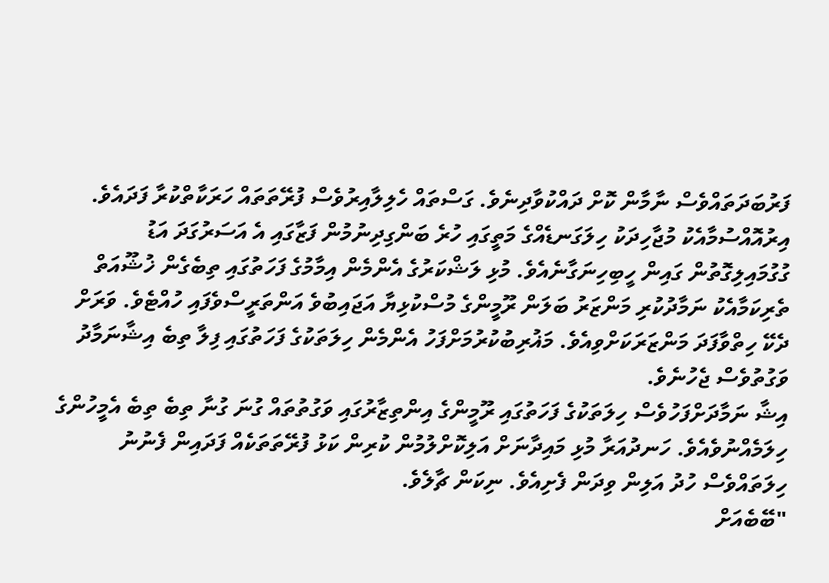ފަރުބަދަތައްވެސް ނާމާން ކޮށް ދައްކުވާދިނެވެ. ގަސްތައް ހެލިލާއިރުވެސް ފުރޭތަތައް ހަރަކާތްކުރާ ފަދައެވެ. އިރުއޮއްސުމާއެކު މުޖާހިދަކު ހިލަގަނޑެއްގެ މަތީގައި ހުރެ ބަންގިދިނުމުން ފަޒާގައި އެ އަސަރުގަދަ އަޑު ގުގުމައިލިގޮތުން ގައިން ހީބިހިނަގާނެއެވެ. މުޅި ލަޝްކަރުގެ އެންމެން އިމާމުގެ ފަހަތުގައި ތިބެގެން ޚުޝޫއަތް ތެރިކަމާއެކު ނަމާދުކުރި މަންޒަރު ބަލަން ރޫމީންގެ މުސްކުޅިޔާ އަޖައިބުވެ އަންތަރީސްވެފައި ހުއްޓެވެ. ވަރަށް ދެކޭ ހިތްވާފަދަ މަންޒަރަކަށްވިއެވެ. މަޣުރިބުކުރުމަށްފަހު އެންމެން ހިލަތަކުގެ ފަހަތުގައި ފިލާ ތިބެ އިޝާނަމާދު ވަގުތުވެސް ޖެހުނެވެ.
އިޝާ ނަމާދަށްފަހުވެސް ހިލަތަކުގެ ފަހަތުގައި ރޫމީންގެ އިންތިޒާރުގައި ވަގުތުތައް ގުނަ ގުނާ ތިބެ ތިބެ އެމީހުންގެ ހިލަމެއްނުވެއެވެ. ހަނދުއަރާ މުޅި މައިދާނަށް އަލިކޮށްލުމުން ކުރިން ކަޅު ފުރޭތަތަކެއް ފަދައިން ފެނުނު ހިލަތައްވެސް ހުދު އަލިން ވިދަން ފެށިއެވެ. ނިކަން ޗާލެވެ.
"ބޭބެއަށް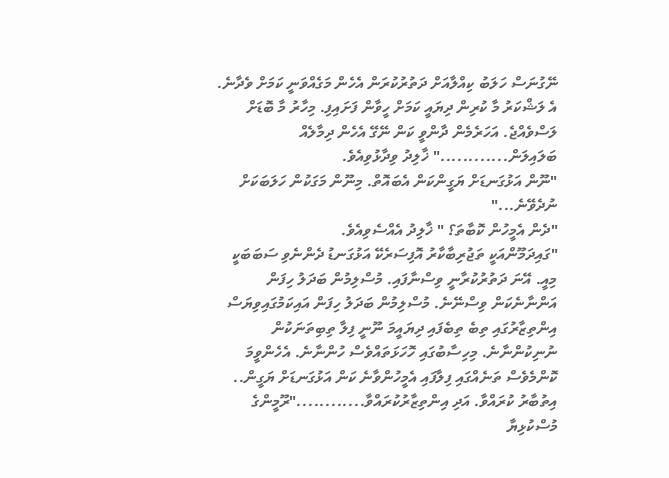ނޭގުނަސް ހަލަބު ކިއްލާއަށް ދަތުރުކުރަން އެހެން މަގެއްވަނީ ކަމަށް ވެދާނެ. އެ ލަޝްކަރު މާ ކުރިން ދިޔައީ ކަމަށް ހީވާން ފަށައިފި. މިހާރު މާ ބޮޑަށް ލަސްވެއްޖެ. އަހަރެމެން ދާންވީ ކަން ނޭގޭ އެހެން ދިމާލެއް ބަލައިލަން............" ޚާލިދު ވިދާޅުވިއެވެ.
"ނޫން އަޅުގަނޑަށް ޔަގީންކަން އެބައޮތް. މިނޫން މަގަކުން ހަލަބަކަށް ނުދެވޭނެ..."
"ދެން އެމީހުން ކޮބާތަ؟ " ޚާލިދު އެއްސެވިއެވެ.
"ގައިދަމޫންއަކީ ތަޖުރިބާކާރު އޮފިސަރެކޭ އަޅުގަނޑު ދެންނެވި ސަބަބަކީ މިއީ. އޭނަ ދަތުރުކުރާނީ ވިސްނާފައި. މުސްލިމުން ބަދަލު ހިފަން އަންނާނެކަން ވިސްނޭނެ. މުސްލިމުން ބަދަލު ހިފަން އައިކަމުގައިވިޔަސް އިންތިޒާރުގައި ތިބެ ތިބެފައި ދިޔައީމަ ނޫނީ ފިލާ ތިބިތަނަކުން ނުނިކުންނާނެ. މިހިސާބުގައި ހޮހަޅަތައްވެސް ހުންނާނެ. އެހެންވީމަ ކޮންމެވެސް ތަނެއްގައި ފިލާފައި އެމީހުންވާނެ ކަން އަޅުގަނޑަށް ޔަގީން.. އިތުބާރު ކުރައްވާ. އަދި އިންތިޒާރުކުރައްވާ............"ރޫމީންގެ މުސްކުޅިޔާ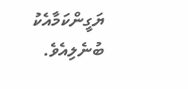ޔަގީންކަމާއެކު ބުނެލިއެވެ.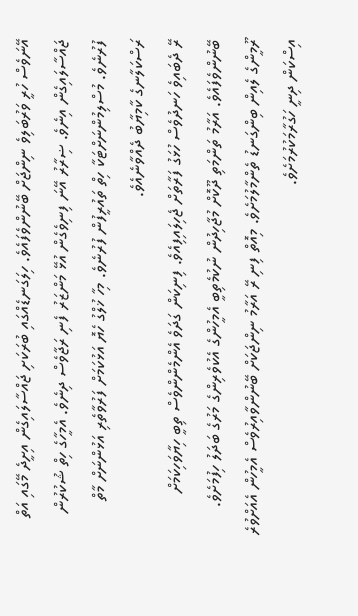އޭނަވެސް ހުރީ ވަރުބަލިވެ ނިންޖަށް ބޭނުންވެފައެވެ. ހިލަގަނޑެއްގައި ބުރަކަށި ޖައްސާލައިގެން އިށީދެ މޭގައި އަތް ޖައްސާލައިގެން އިނެވެ. ޟިރާރު އޭނަ ފިނިވެގެން އުޅޭ މަންޒަރު ފެނި ރަޖާވެސް ދިނެވެ. އެމީހާގެ ހިތް ޝުކުރުން ފުރުނެވެ. މުސްލިމުންނަށްޓަކާ ހިތް ތައުރީފުން ފުރުނެވެ. މިހާ ޚުލްގު ހެޔޮ އަޅުކަމަށް ފަރުވާތެރި އަޅުންނަށް މާތް ރަސްކަލާނގެ ކާމިޔާބު ދެއްވާނެއެވެ.
ރޭ ދެބައިވެ ހަނދުވެސް ހުޅަގު ފަރާތަށް ޖެހިލައިފިއެވެ. ފިނިކަން ގަދަވެ އެންމެންންވެސް ތިބީ ހިޔާވަހިކަމަށް ބޭނުންވެފައެވެ. އަރާމު ތަންމަތި ދޫކޮށް މުޖާހިދުން ނުކުމެތިބީ އެމީހުންގެ އެކުވެރިންގެ މަރުގެ ބަދަލު ހިފުމަށެވެ. ރޫމީންގެ ލެއިން ބިންގަނޑު ތެންމާލުމަށެވެ. މިއޮތް ފިނި ރޭ އަރާމު ނިންޖަކަށް ބޭނުންވާއިރުވެސް އެމީހުން އެއަށްވުރެ އިސްކަން ދިނީ ހަގުރާމަކުރުމަށެވެ.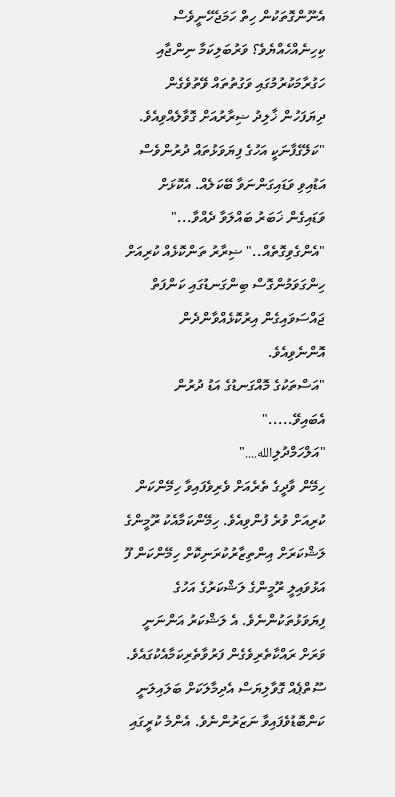އެނޫންގޮތަކުން ހިތް ހަމަޖެހޭނީވެސް ކިހިނެއްހެއްޔެވެ؟ ވަރުބަލިކަމާ ނިންޖާއި ހަގުރާމަކުރުމުގައި ވަގުތުތައް ވޭތުވެގެން ދިޔަފަހުން ޚާލިދު ޟިރާރުއަށް ގޮވާލެއްވިއެވެ.
"ކަލޭގެފާނަކީ އަހުގެ ފިޔަވަޅުތައް ދުރުންވެސް އަޑުއިވި ވަޑައިގަންނަވާ ބޭކަލެއް. އެކޮޅަށް ވަޑައިގެން ޚަބަރު ބައްލަވާ ދެއްވާ..."
"އެންގެވިގޮތެއް.." ޟިރާރު ތަންކޮޅެއް ކުރިއަށް ހިންގަވަމުންގޮސް ބިންގަނޑުގައި ކަންފަތް ޖައްސަވައިގެން އިރުކޮޅެއްވާންދެން އޮންނެވިއެވެ.
"އަސްތަކުގެ މޮއްގަނޑުގެ އަޑު ދުރުން އެބައިވޭ....."
"އަލްހަމްދުލިالله...."
ހިމޭން ވާދީގެ ތެރެއަށް ވެރިވެފައިވާ ހިމޭންކަން ކުރިއަށް ވުރެ ފުންވިއެވެ. ހިމޭންކަމާއެކު ރޫމީންގެ ލަޝްކަރަށް އިންތިޒާރުކުރަނިކޮށް ހިމޭންކަން ފޫ އަޅުވައިލީ ރޫމީންގެ ލަޝްކަރުގެ އަހުގެ ފިޔަވަޅުތަކުންނެވެ. އެ ލަޝްކަރު އަންނަނީ ވަރަށް ރައްކާތެރިވެގެން ފަރުވާތެރިކަމާއެކުގައެވެ. ސޫތްޕެއް ގޮވާލިޔަސް އެދިމާލަކަށް ބަލައިލަނީ ކަންބޮޑުވެފައިވާ ނަޒަރުންނެވެ. އެންމެ ކުރީގައި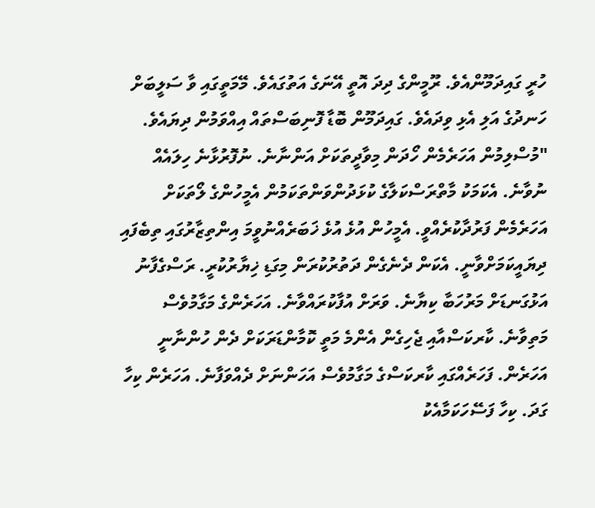ހުރީ ގައިދަމޫންއެވެ. ރޫމީންގެ ދިދަ އޮތީ އޭނަގެ އަތުގައެވެ. މޭމަތީގައި ވާ ސަލީބަށް ހަނދުގެ އަލި އެޅި ވިދައެވެ. ގައިދަމޫން ބޮޑާ ފޮނިބަސްތައް އިއްވަމުން ދިޔައެވެ.
"މުސްލިމުން އަހަރެމެން ހޯދަން މިވާދީތަކަށް އަންނާނެ. ނުފޮރުޅާނެ ހިލައެއް ނުވާނެ. އެކަމަކު މާތްރަސްކަލާގެ ކުޅަދުންވަންތަކަމުން އެމީހުންގެ ލޯތަކަށް އަހަރެމެން ފަރުދާކުރެއްވީ. އެމީހުން އުޅެ އުޅެ ޚަބަރެއްނުވީމަ އިންތިޒާރުގައި ތިބެފައި ދިޔައީކަމަށްވާނީ. އެކަން ދެނެގެން ދަތުރުކުރަން މިގަޑި ޚިޔާރުކުރީ. ރަސްގެފާނު އަޅުގަނޑަށް މަރުހަބާ ކިޔާނެ. ވަރަށް އުފާކުރައްވާނެ. އަހަރެންގެ މަގާމުވެސް މަތިވާނެ. ކާރކަސްއާއި ޖެހިގެން އެންމެ މަތީ ކޮމާންޑަރަކަށް ދެން ހުންނާނީ އަހަރެން. ފަހަރެއްގައި ކާރކަސްގެ މަގާމުވެސް އަހަންނަށް ދެއްވަފާނެ. އަހަރެން ކިހާ ގަދަ. ކިހާ ފަސޭހަކަމާއެކު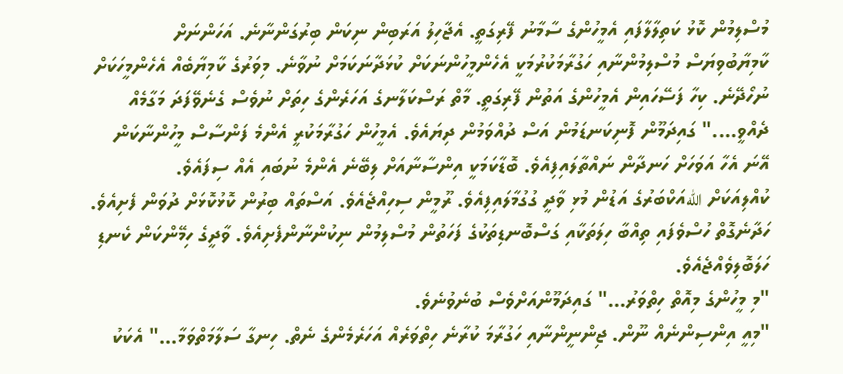މުސްލިމުން ކޮޅު ކަތިލާލާފައި އެމީހުންގެ ސާމާނު ފޭރިގަތީ. އެޖާހިލު އަރަބިން ނިކަން ބިރުގަންނާނެ. އަހަންނަށް ކާމިޔާބުވިޔަސް މުސްލިމުންނާއި ހަގުރާމަކުރުމަކީ އެހެންމީހުންނަކަށް ކުޅަދާނަކަމަށް ނުވާނެ. މިވަރުގެ ކާމިޔާބެއް އެހެންމީހަކަށް ނުހޯދޭނެ. ކިހާ ފަސޭހައިން އެމީހުންގެ އަތުން ފޭރިގަތީ. މާތް ރަސްކަލާނގެ އަހަރެންގެ ހިތަށް ނުވެސް ގެނެވޭފަދަ މަގާމެއް ދެއްވީ...." ގައިދަމޫން ފޮނިކަނޑަމުން އަސް ދުއްވަމުން ދިޔައެވެ. އެމީހުން ހަގުރާމަކުރީ އެންމެ ފަންސާސް މީހުންނާކަން އޭނަ އެހާ އަވަހަށް ހަނދާން ނައްތާލައިފިއެވެ. ބޮޑާކަމަކީ އިންސާނާއަށް ލިބޭނެ އެންމެ ނުބައި އެއް ސިފައެވެ.
ކުއްލިއަކަށް اللهއަކްބަރުގެ އަޑުން މުޅި ވާދީ ގުގުމާލައިފިއެވެ. ރޫމީން ސިހިއްޖެއެވެ. އަސްތައް ބިރުން ކޮޅުކޮޅަށް ދުވަން ފެށިއެވެ. ހަދާނެގޮތް ހުސްވެފައި ތިއްބާ ހިލަތަކާއި ގަސްބޮނޑިތަކުގެ ފަހަތުން މުސްލިމުން ނިކުންނާންފެށިއެވެ. ވާދީގެ ހިމޭންކަން ކެނޑި ހަލަބޮލިވެއްޖެއެވެ.
"މި މީހުންގެ މިއޮތް ހިތްވަރު..." ގައިދަމޫންއަށްވެސް ބުނެވުނެވެ.
"މިއީ އިންސިންނެއް ނޫން. ޖިންނީންނާއި ހަގުރާމަ ކުރާނެ ހިތްވަރެއް އަހަރެމެންގެ ނެތް. ހިނގާ ސަލާމަތްވަމާ..." އެކަކު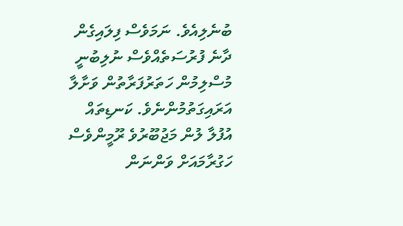ބުނެލިއެވެ. ނަމަވެސް ފިލައިގެން ދާނެ ފުރުސަތެއްވެސް ނުލިބުނީ މުސްލިމުން ހަތަރުފަރާތުން ވަށާލާ އަރައިގަތުމުންނެވެ. ކަނޑިތައް އުފުލާ ލުން މަޖުބޫރުވެ ރޫމީންވެސް ހަގުރާމައަށް ވަންނަން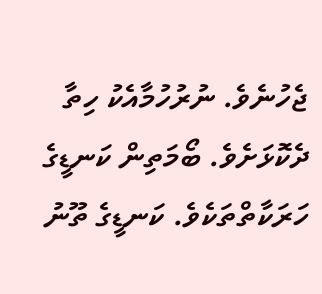ޖެހުނެވެ. ނުރުހުމާއެކު ހިތާ ދެކޮޅަށެވެ. ބޯމަތިން ކަނޑީގެ ހަރަކާތްތަކެވެ. ކަނޑީގެ ތޫނު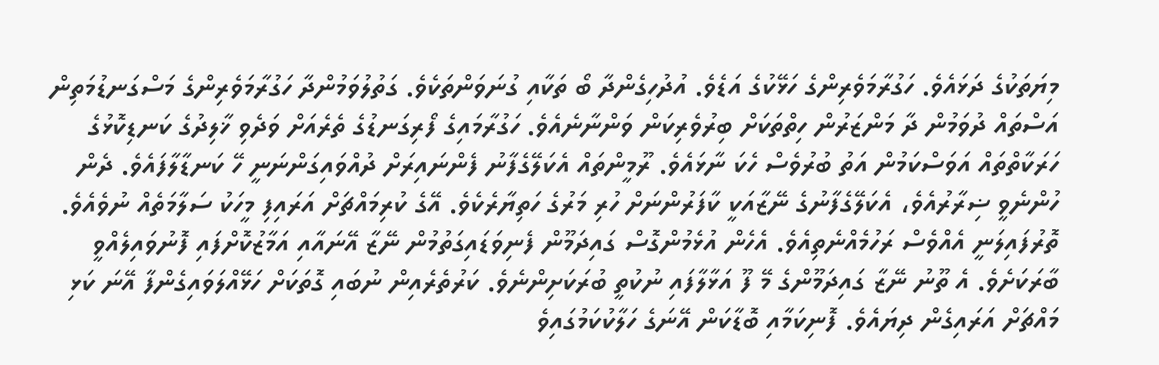މިޔަތަކުގެ ދަޅައެވެ. ހަގުރާމަވެރިންގެ ހަޅޭކުގެ އަޑެވެ. އުދުހިގެންދާ ބޯ ތަކާއި ގުނަވަންތަކެވެ. ގަތުލުވަމުންދާ ހަގުރާމަވެރިންގެ މަސްގަނޑުމަތިން އަސްތައް ދުވަމުން ދާ މަންޒަރުން ހިތްތަކަށް ބިރުވެރިކަން ވަންނާނެއެވެ. ހަގުރާމައިގެ ފޯރިގަނޑުގެ ތެރެއަށް ވަދެވި ޚާލިދުގެ ކަނޑިކޮޅުގެ ހަރަކާތްތައް އަވަސްކަމުން އަތު ބުރުވެސް ހެކަ ނާޅައެވެ. ރޫމީންތައް އެކަލޭގެފާނު ފެންނައިރަށް ދުއްވައިގަންނަނީ ހޭ ކަނޑާލާފައެވެ. ދެން ހުންނެވީ ޟިރާރުއެވެ، އެކަލޭގެފާނުގެ ނޭޒާއަކީ ކާފަރުންނަށް ހުރި މަރުގެ ހަތިޔާރެކެވެ. އޭގެ ކުރިމައްޗަށް އަރައިފި މީހަކު ސަލާމަތެއް ނުވެއެވެ. ތޮރުފައިލަނީ އެއްވެސް ރަހުމެއްނެތިއެވެ. އެހެން އުޅެމުންގޮސް ގައިދަމޫން ފެނިވަޑައިގަތުމުން ނޭޒާ އޭނައާއި އަމާޒުކޮށްފައި ފޮނުވައިލެއްވީ ބާރަކަށެވެ. އެ ތޫނު ނޭޒާ ގައިދަމޫންގެ މޭ ފޫ އަޅާލާފައި ނުކުތީ ބުރަކަށިންނެވެ. ކަރުތެރެއިން ނުބައި ގޮތަކަށް ހަޅޭއްލަވައިގެންފާ އޭނަ ކަޅި މައްޗަށް އަރައިގެން ދިޔައެވެ. ފޮނިކަމާއި ބޮޑާކަން އޭނަގެ ހަލާކުކަމުގައިވެ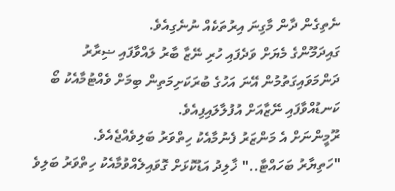ނެތިގެން ދާން މާގިނަ އިރުތަކެއް ނުނެގިއެވެ.
ގައިދަމޫންގެ މެޔަށް ވަދެފައި ހުރި ނޭޒާ ބާރު ލައްވާފައި ޟިރާރު ދަންމަވައިގަތުމުން އޭނަ އަހުގެ ބުރަކަށިމަތިން ބިމަށް ވެއްޓުމާއެކު ބޯ ކަނޑުއްވާފައި ނޭޒާއަށް އުފުލާލައިފިއެވެ.
ރޫމީންނަށް އެ މަންޒަރު ފެނުމާއެކު ހިތްވަރު ބަލިވެއްޖެއެވެ.
"ހަތިޔާރު ބަހައްޓާ.." ޚާލިދު އަޑުކޮޅަށް ގޮވައިލެއްވުމާއެކު ހިތްވަރު ބަލިވެ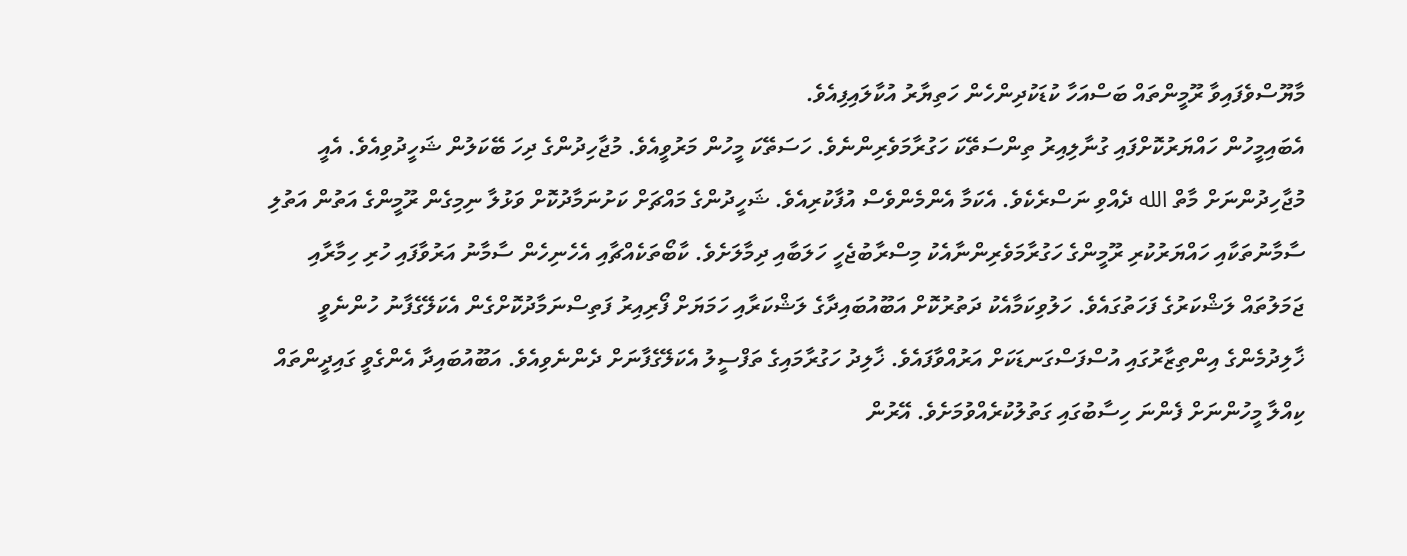މާޔޫސްވެފައިވާ ރޫމީންތައް ބަސްއަހާ ކުޑަކުދިންހެން ހަތިޔާރު އުކާލައިފިއެވެ.
އެބައިމީހުން ހައްޔަރުކޮށްފައި ގުނާލިއިރު ތިންސަތޭކަ ހަގުރާމަވެރިންނެވެ. ހަސަތޭކަ މީހުން މަރުވީއެވެ. މުޖާހިދުންގެ ދިހަ ބޭކަލުން ޝަހީދުވިއެވެ. އެއީ މުޖާހިދުންނަށް މާތް الله ދެއްވި ނަސްރެކެވެ. އެކަމާ އެންމެންވެސް އުފާކުރިއެވެ. ޝަހީދުންގެ މައްޗަށް ކަށުނަމާދުކޮށް ވަޅުލާ ނިމިގެން ރޫމީންގެ އަތުން އަތުލި ސާމާނުތަކާއި ހައްޔަރުކުރި ރޫމީންގެ ހަގުރާމަވެރިންނާއެކު މިސްރާބުޖެހީ ހަލަބާއި ދިމާލަށެވެ. ކާބޯތަކެއްޗާއި އެހެނިހެން ސާމާނު އަރުވާފައި ހުރި ހިމާރާއި ޖަމަލުތައް ލަޝްކަރުގެ ފަހަތުގައެވެ. ހަލުވިކަމާއެކު ދަތުރުކޮށް އަބޫއުބައިދާގެ ލަޝްކަރާއި ހަމަޔަށް ފޯރިއިރު ފަތިސްނަމާދުކޮށްގެން އެކަލޭގެފާނު ހުންނެވީ ޚާލިދުމެންގެ އިންތިޒާރުގައި އުސްފަސްގަނޑަކަށް އަރުއްވާފައެވެ. ޚާލިދު ހަގުރާމައިގެ ތަފްސީލު އެކަލޭގެފާނަށް ދެންނެވިއެވެ. އަބޫއުބައިދާ އެންގެވީ ގައިދީންތައް ކިއްލާ މީހުންނަށް ފެންނަ ހިސާބުގައި ގަތުލުކުރެއްވުމަށެވެ. އޭރުން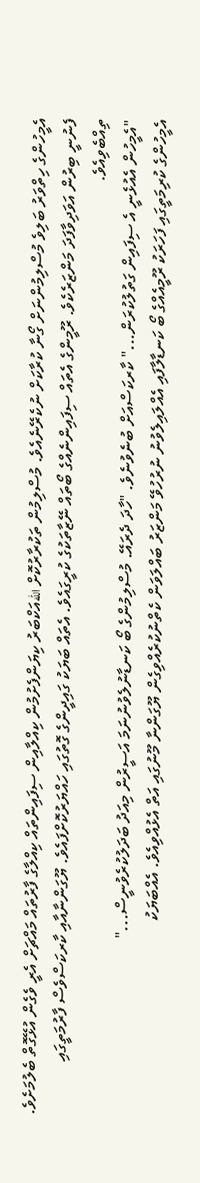އެމީހުންގެ ހިތްވަރު ބަލިވެ މުސްލިމުންނަށް ގޯނާ ކުރާކަށް ނުކެރޭނެއެވެ. މުސްލިމުން ތަކުރާރުކޮށް اللهއަކްބަރު ކިޔަންފެށުމުން ކިއްލާއިން ސިފައިންތައް ކިއްލާގެ ފާރުތައް މައްޗަށް އެރީ ވެގެން އުޅޭގޮތް ބެލުމަށެވެ. ފެނުނީ ބިރުން އަވަދިވާފަދަ މަންޒަރެކެވެ. ރޫމީންގެ އެތައް ސިފައިންނެއްގެ ބޯތައް ނޭޒާތަކުގެ ކުރީގައެވެ. އެތައް ބަޔަކު ގައިދީންގެ ގޮތުގައި ހައްޔަރުކޮށްފައެވެ. ޔޫގަންނާއާއި ކާރކަސްވެސް ފާރުމަތީގައި ތިއްބެވިއެވެ.
"އެމީހުން އެއުޅެނީ އެ ސިފައިން ގަތުލުކުރަން..." ކާރކަސްއަށް ބުނެވުނެވެ. "ހާދަ ދެރައޭ. މުސްލިމުންގެ ބޯ ކަނޑާނުލެވުނުނަމަ އަސީރުން މިއަދު ބަދަލުކުރެވުނީސް..."
އެމީހުންގެ ކުރިމަތީގައި ފަހަރަކު ރޫމީއެއްގެ ބޯ ކަނޑާލާފައި އެއްލައިލެވުނު ނުރުހުވޭ މަންޒަރު ބައްލަވަން ކެތްނުކުރެއްވިގެން ޔޫގަންނާ މޫނުގައި އަތް އެޅުއްވިއެވެ. އެއްބަޔަކު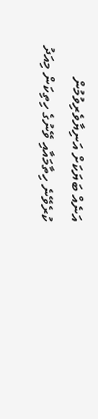އަނެއް ބަޔަކަށް އަނިޔާވެރިވުމުން ކުރެވޭނެ ހިތާމައާއި ވޭނުގެ ހިތިކަން މިއަދު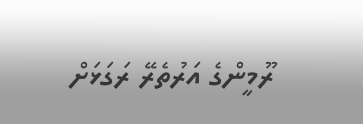ރޫމީންގެ އަރުތެރޭ ރަގަޅަށް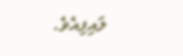ލައިފިއެވެ.